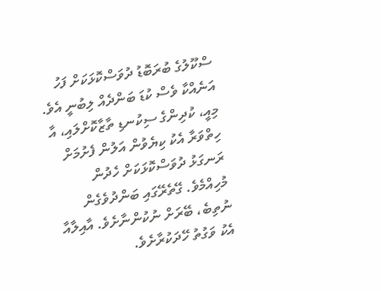ސްކޫލުގެ ބުރަބޮޑު ދުވަސްކޮޅަކަށް ފަހު އަނެއްކާ ވެސް ކުޑަ ބަންދެއް ލިބުނީ އެވެ. މިއީ، ކުދިންގެ ސިކުނޑި ތާޒާކޮށްލައި، އާ ހިތްވަރާ އެކު ކިޔެވުން އަލުން ފެށުމަށް ރަނގަޅު ދުވަސްކޮޅަކަށް ހެދުން މުހިއްމެވެ. ގޭތެރޭގައި ބަންދުވެގެން ނުތިބެ، ބޭރަށް ނުކުންނާށެވެ. އާއިލާއާ އެކު ވަގުތު ހޭދަކުރާށެވެ.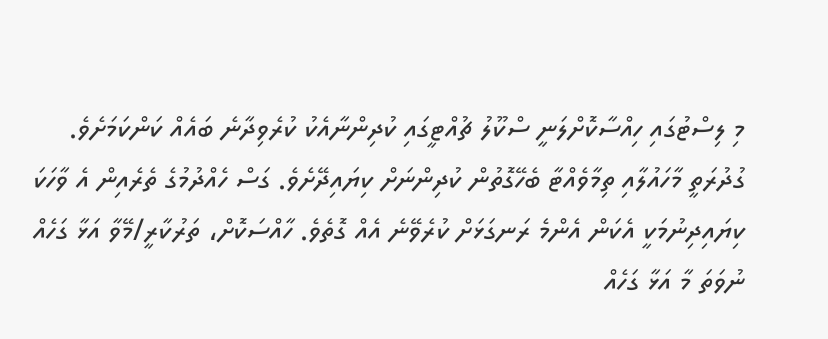މި ލިސްޓުގައި ހިއްސާކޮށްލަނީ ސްކޫލު ޗުއްޓީގައި ކުދިންނާއެކު ކުރެވިދާނެ ބައެއް ކަންކަމަށެވެ.
ގުދުރަތީ މާހައުލާއި ތިމާވެއްޓާ ބެހޭގޮތުން ކުދިންނަށް ކިޔައިދޭށެވެ. ގަސް ހެއްދުމުގެ ތެރެއިން އެ ވާހަކަ ކިޔައިދިނުމަކީ އެކަން އެންމެ ރަނގަޅަށް ކުރެވޭނެ އެއް ގޮތެވެ. ހާއްސަކޮށް، ތަރުކާރީ/މޭވާ އަޅާ ގަހެއް ނުވަތަ މާ އަޅާ ގަހެއް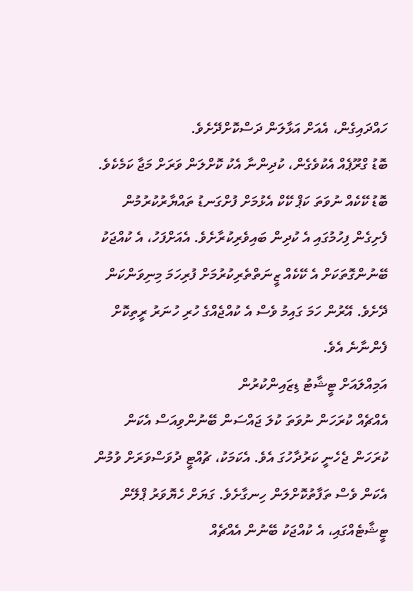ހައްދައިގެން، އެއަށް އަޅާލަން ދަސްކޮށްދޭށެވެ.
ބޮޑު ގްރޫޕެއް އެކުވެގެން، ކުދިންނާ އެކު ކޮށްލަން ވަރަށް މަޖާ ކަމެކެވެ. ބޮޑު ކޭކެއް ނުވަތަ ކަޕް ކޭކް އެޅުމަށް ފުށްގަނޑު ތައްޔާރުކުރުމުން ފެށިގެން ފިހުމުގައި އެ ކުދިން ބައިވެރިކުރާށެވެ. އެއަށްފަހު، އެ ކުއްޖަކު ބޭނުންގޮތަކަށް އެ ކޭކެއް ޒީނަތްތެރިކުރުމަށް ފުރިހަމަ މިނިވަންކަން ދޭށެވެ. އޭރުން ހަމަ ގައިމު ވެސް އެ ކުއްޖެއްގެ ހުރި ހުނަރު ރީތިކޮށް ފެންނާނެ އެވެ.
އަމިއްލައަށް ޓީޝާޓު ޑިޒައިންކުރުން
އެއްޗެއް ކުރަހަން ނުވަތަ ކުލަ ޖައްސަން ބޭނުންވިއަސް އެކަން ކުރަހަން ޖެހެނީ ކަރުދާހުގަ އެވެ. އެކަމަކު، ޗުއްޓީ ދުވަސްވަރަށް ވުމުން އެކަން ވެސް ތަފާތުކޮށްލަން ހިނގާށެވެ. ގަޔަށް ހެޔޮވަރު ޕްލޭން ޓީޝާޓެއްގައި، އެ ކުއްޖަކު ބޭނުން އެއްޗެއް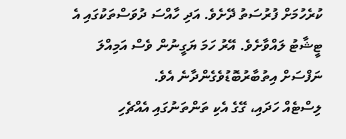ކުރެހުމަށް ފުރުސަތު ދޭށެވެ. އަދި ހާއްސަ ދުވަސްތަކުގައި އެ ޓީޝާޓު ލައްވާށެވެ. އޭރު ހަމަ ޔަގީނުން ވެސް އަމިއްލަ ނަފްސަށް އިތުބާރުބޮޑުވެގެންދާނެ އެވެ.
ލިސްޓެއް ހަދައި، ގޭގެ އެކި ތަންތަނުގައި އެއްޗެހި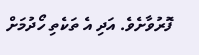ފޮރުވާށެވެ. އަދި އެ ތަކެތި ހޯދުމަށް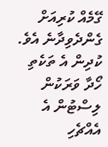ގޭމެއް ކުރިއަށް ގެންދެވިދާނެ އެވެ. ކުދިން އެ ތަކެތި ހޯދާ ވަރަކުން ލިސްޓުން އެ އެއްޗެހި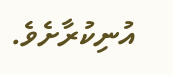އުނިކުރާށެވެ.